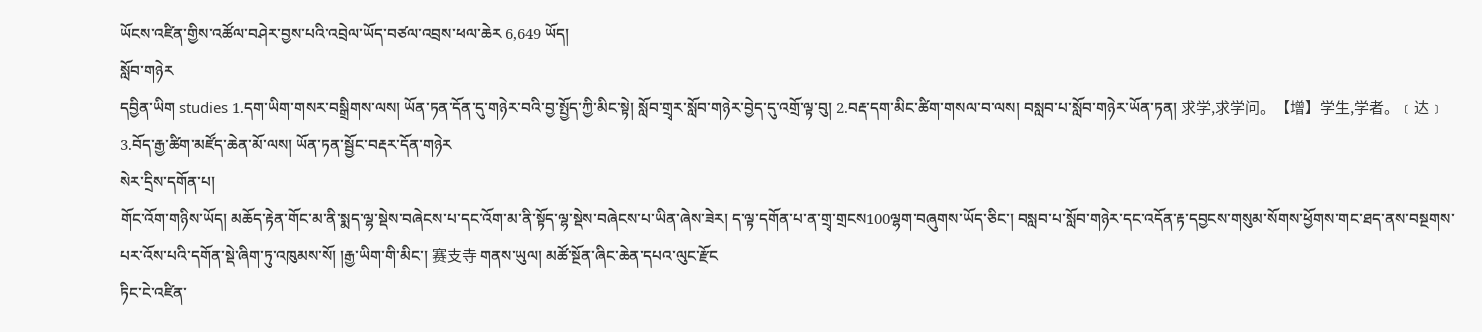ཡོངས་འཛིན་གྱིས་འཚོལ་བཤེར་བྱས་པའི་འབྲེལ་ཡོད་བཙལ་འབྲས་ཕལ་ཆེར 6,649 ཡོད།
སློབ་གཉེར
དབྱིན་ཡིག studies 1.དག་ཡིག་གསར་བསྒྲིགས་ལས། ཡོན་ཏན་དོན་དུ་གཉེར་བའི་བྱ་སྤྱོད་ཀྱི་མིང་སྟེ། སློབ་གྲྭར་སློབ་གཉེར་བྱེད་དུ་འགྲོ་ལྟ་བུ། 2.བརྡ་དག་མིང་ཚིག་གསལ་བ་ལས། བསླབ་པ་སློབ་གཉེར་ཡོན་ཏན། 求学,求学问。【增】学生,学者。﹝达﹞ 3.བོད་རྒྱ་ཚིག་མཛོད་ཆེན་མོ་ལས། ཡོན་ཏན་སྦྱོང་བརྡར་དོན་གཉེར
སེར་དྲིས་དགོན་པ།
གོང་འོག་གཉིས་ཡོད། མཆོད་རྟེན་གོང་མ་ནི་སྨད་ལྷ་སྡེས་བཞེངས་པ་དང་འོག་མ་ནི་སྟོད་ལྷ་སྡེས་བཞེངས་པ་ཡིན་ཞེས་ཟེར། ད་ལྟ་དགོན་པ་ན་གྲྭ་གྲངས100ལྷག་བཞུགས་ཡོད་ཅིང་། བསླབ་པ་སློབ་གཉེར་དང་འདོན་རྟ་དབྱངས་གསུམ་སོགས་ཕྱོགས་གང་ཐད་ནས་བསྔགས་པར་འོས་པའི་དགོན་སྡེ་ཞིག་ཏུ་འཁུམས་སོ། །རྒྱ་ཡིག་གི་མིང་། 赛支寺 གནས་ཡུལ། མཚོ་སྔོན་ཞིང་ཆེན་དཔའ་ལུང་རྫོང
ཏིང་ངེ་འཛིན་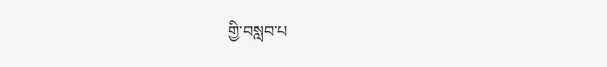གྱི་བསླབ་པ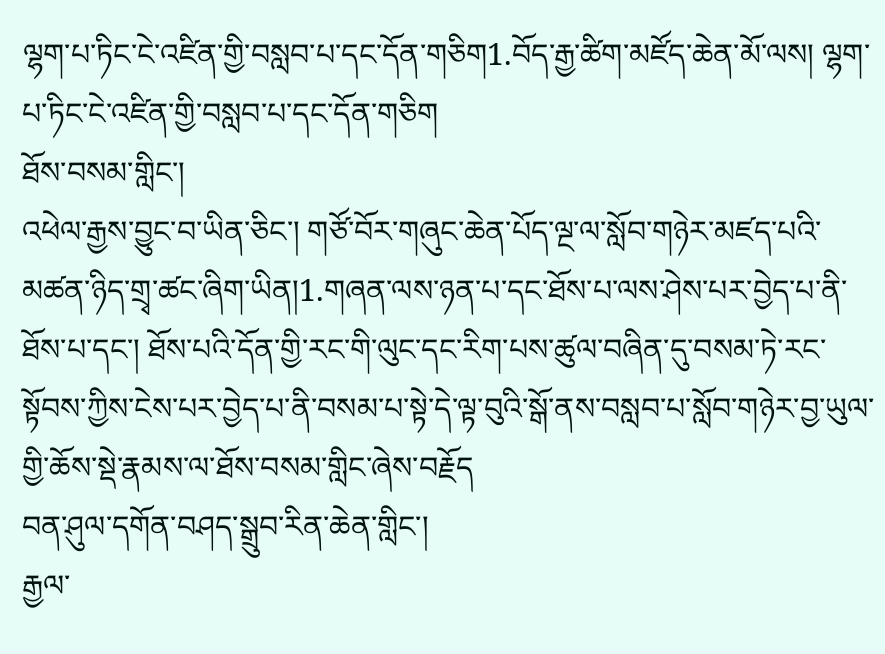ལྷག་པ་ཏིང་ངེ་འཛིན་གྱི་བསླབ་པ་དང་དོན་གཅིག1.བོད་རྒྱ་ཚིག་མཛོད་ཆེན་མོ་ལས། ལྷག་པ་ཏིང་ངེ་འཛིན་གྱི་བསླབ་པ་དང་དོན་གཅིག
ཐོས་བསམ་གླིང་།
འཕེལ་རྒྱས་བྱུང་བ་ཡིན་ཅིང་། གཙོ་བོར་གཞུང་ཆེན་པོད་ལྔ་ལ་སློབ་གཉེར་མཛད་པའི་མཚན་ཉིད་གྲྭ་ཚང་ཞིག་ཡིན།1.གཞན་ལས་ཉན་པ་དང་ཐོས་པ་ལས་ཤེས་པར་བྱེད་པ་ནི་ཐོས་པ་དང་། ཐོས་པའི་དོན་གྱི་རང་གི་ལུང་དང་རིག་པས་ཚུལ་བཞིན་དུ་བསམ་ཏེ་རང་སྟོབས་ཀྱིས་ངེས་པར་བྱེད་པ་ནི་བསམ་པ་སྟེ་དེ་ལྟ་བུའི་སྒོ་ནས་བསླབ་པ་སློབ་གཉེར་བྱ་ཡུལ་གྱི་ཆོས་སྡེ་རྣམས་ལ་ཐོས་བསམ་གླིང་ཞེས་བརྗོད
བན་ཤུལ་དགོན་བཤད་སྒྲུབ་རིན་ཆེན་གླིང་།
རྒྱལ་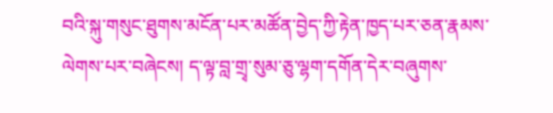བའི་སྐུ་གསུང་ཐུགས་མངོན་པར་མཚོན་བྱེད་ཀྱི་རྟེན་ཁྱད་པར་ཅན་རྣམས་ལེགས་པར་བཞེངས། ད་ལྟ་བླ་གྲྭ་སུམ་ཅུ་ལྷག་དགོན་དེར་བཞུགས་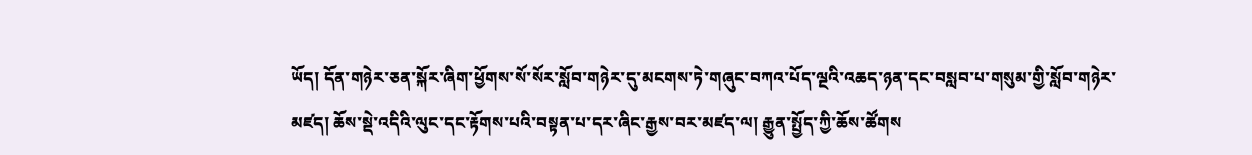ཡོད། དོན་གཉེར་ཅན་སྐོར་ཞིག་ཕྱོགས་སོ་སོར་སློབ་གཉེར་དུ་མངགས་ཏེ་གཞུང་བཀའ་པོད་ལྔའི་འཆད་ཉན་དང་བསླབ་པ་གསུམ་གྱི་སློབ་གཉེར་མཛད། ཆོས་སྡེ་འདིའི་ལུང་དང་རྟོགས་པའི་བསྟན་པ་དར་ཞིང་རྒྱས་བར་མཛད་ལ། རྒྱུན་སྤྱོད་ཀྱི་ཆོས་ཚོགས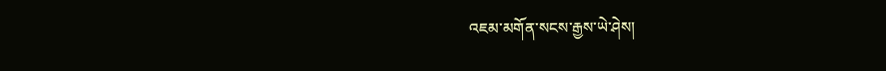འཇམ་མགོན་སངས་རྒྱས་ཡེ་ཤེས།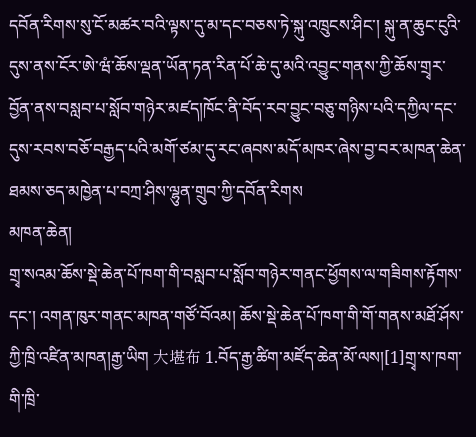དབོན་རིགས་སུ་ངོ་མཚར་བའི་ལྟས་དུ་མ་དང་བཅས་ཏེ་སྐུ་འཁྲུངས་ཤིང་། སྐུ་ན་ཆུང་ངུའི་དུས་ནས་ངོར་ཨེ་ཝཾ་ཆོས་ལྡན་ཡོན་ཏན་རིན་པོ་ཆེ་དུ་མའི་འབྱུང་གནས་ཀྱི་ཆོས་གྲྭར་བྱོན་ནས་བསླབ་པ་སློབ་གཉེར་མཛད།ཁོང་ནི་བོད་རབ་བྱུང་བཅུ་གཉིས་པའི་དཀྱིལ་དང་དུས་རབས་བཅོ་བརྒྱད་པའི་མགོ་ཙམ་དུ་རང་ཞབས་མདོ་མཁར་ཞེས་བྱ་བར་མཁན་ཆེན་ཐམས་ཅད་མཁྱེན་པ་བཀྲ་ཤིས་ལྷུན་གྲུབ་ཀྱི་དབོན་རིགས
མཁན་ཆེན།
གྲྭ་སའམ་ཆོས་སྡེ་ཆེན་པོ་ཁག་གི་བསླབ་པ་སློབ་གཉེར་གནང་ཕྱོགས་ལ་གཟིགས་རྟོགས་དང་། འགན་ཁུར་གནང་མཁན་གཙོ་བོའམ། ཆོས་སྡེ་ཆེན་པོ་ཁག་གི་གོ་གནས་མཐོ་ཤོས་ཀྱི་ཁྲི་འཛིན་མཁན།རྒྱ་ཡིག 大堪布 1.བོད་རྒྱ་ཚིག་མཛོད་ཆེན་མོ་ལས།[1]གྲྭ་ས་ཁག་གི་ཁྲི་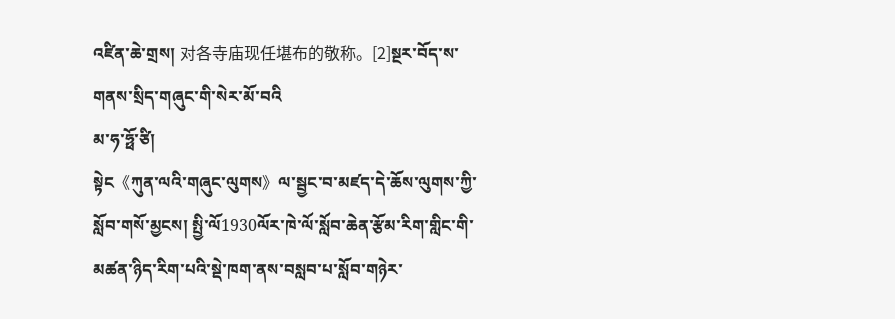འཛིན་ཆེ་གྲས། 对各寺庙现任堪布的敬称。[2]སྔར་བོད་ས་གནས་སྲིད་གཞུང་གི་སེར་མོ་བའི
མ་ཧ་ཧྥོ་ཙི།
སྟེང《ཀུན་ལའི་གཞུང་ལུགས》ལ་སྦྱང་བ་མཛད་དེ་ཆོས་ལུགས་ཀྱི་སློབ་གསོ་མྱངས། སྤྱི་ལོ1930ལོར་ཁེ་ལོ་སློབ་ཆེན་རྩོམ་རིག་གླིང་གི་མཚན་ཉིད་རིག་པའི་སྡེ་ཁག་ནས་བསླབ་པ་སློབ་གཉེར་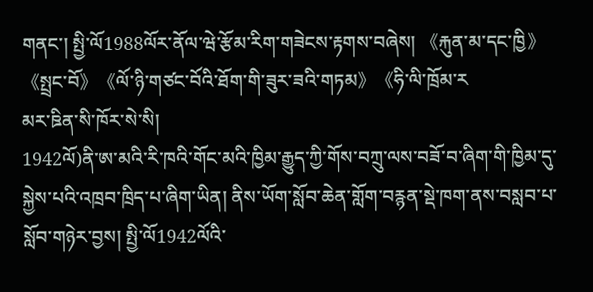གནང་། སྤྱི་ལོ1988ལོར་ནོལ་ཝེ་རྩོམ་རིག་གཟེངས་རྟགས་བཞེས། 《རྐུན་མ་དང་ཁྱི》《སྤྲང་བོ》《ལོ་ཉི་གཙང་བོའི་ཐོག་གི་ཟུར་ཟའི་གཏམ》《ཧི་ལི་ཁྲོམ་ར
མར་ཋིན་སི་ཁོར་སེ་སི།
1942ལོ)ནི་ཨ་མའི་རི་ཁའི་གོང་མའི་ཁྱིམ་རྒྱུད་ཀྱི་གོས་བཀྲུ་ལས་བཟོ་བ་ཞིག་གི་ཁྱིམ་དུ་སྐྱེས་པའི་འཁྲབ་ཁྲིད་པ་ཞིག་ཡིན། ནིས་ཡོག་སློབ་ཆེན་གློག་བརྙན་སྡེ་ཁག་ནས་བསླབ་པ་སློབ་གཉེར་བྱས། སྤྱི་ལོ1942ལོའི་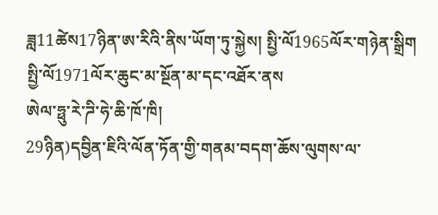ཟླ11ཚེས17ཉིན་ཨ་རིའི་ནིས་ཡོག་ཏུ་སྐྱེས། སྤྱི་ལོ1965ལོར་གཉེན་སྒྲིག སྤྱི་ལོ1971ལོར་ཆུང་མ་སྔོན་མ་དང་འཐོར་ནས
ཨེལ་ཧྥུ་རེ་ཌི་ཧེ་ཆི་ཁོ་ཁི།
29ཉིན)དབྱིན་ཇིའི་ལོན་ཏོན་གྱི་གནམ་བདག་ཆོས་ལུགས་ལ་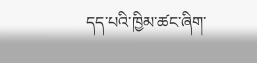དད་པའི་ཁྱིམ་ཚང་ཞིག་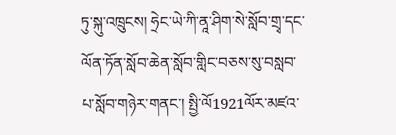ཏུ་སྐུ་འཁྲུངས། ཧྲེང་ཡེ་ཀི་ནཱ་ཤིག་སེ་སློབ་གྲྭ་དང་ལོན་ཏོན་སློབ་ཆེན་སློབ་གླིང་བཅས་སུ་བསླབ་པ་སློབ་གཉེར་གནང་། སྤྱི་ལོ1921ལོར་མཛའ་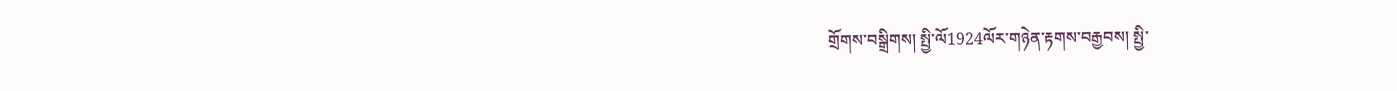གྲོགས་བསྒྲིགས། སྤྱི་ལོ1924ལོར་གཉེན་རྟགས་བརྒྱབས། སྤྱི་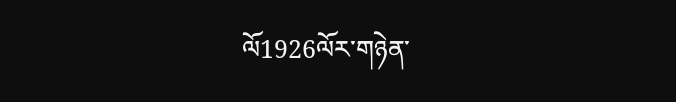ལོ1926ལོར་གཉེན་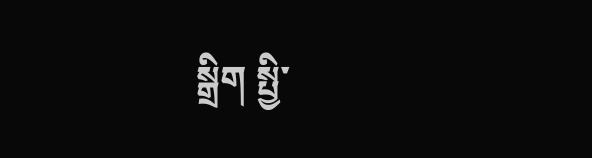སྒྲིག སྤྱི་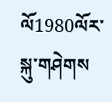ལོ1980ལོར་སྐུ་གཤེགས